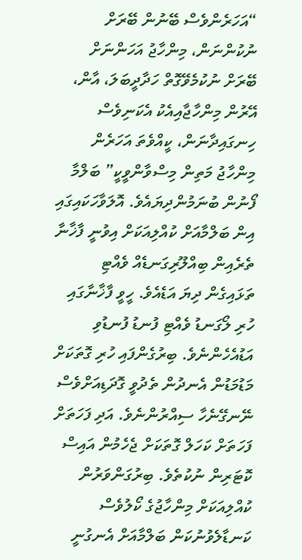“އަހަރެންވެސް ބޭނުން ބޭރަށް ނުކުންނަން، މިންހާޖު އަހަންނަށް ބޭރަށް ނުކުމެވޭގޮތް ހަދާދީބަލަ، އާން، އޭރުން މިންހާޖާއިއެކު އެކަނިވެސް ހިނގައިދާނަން، ކީއްވެތަ އަހަރެން މިންހާޖު މަތިން މިސްވާންވީކީ” ބަލްމާ ފޯނުން ބުނަމުންދިޔައެވެ. އޮލަވާހަކައިގައި އިން ބަލްމާއަށް ކުއްލިއަކަށް އިވުނީ ފާޚާނާ ތެރެއިން ބިއްލޫރިގަނޑެއް ވެއްޓި ތަޅައިގެން ދިޔަ އަޑެއެވެ. ހީވީ ފާޚާނާގައި ހުރި ލޯގަނޑު ވެއްޓި ފުނޑު ފުނޑުވި އަޑުއެހެންނެވެ. ބިރުގެންފައި ހުރި ގޮތަކަށް މަޑުމަޑުން އެނދުން ތެދުވީ ގޮދަޑިއަށްވެސް ނޭނގޭނެހާ ސިއްރުންނެވެ. އަދި ފަހަތަށް ފަހަތަށް ކަހަލް ގޮތަކަށް ޖެހެމުން އައިސް ކޮޓަރިން ނުކުތެވެ. ބިރުގަންވަރުން ކުއްލިއަކަށް މިންހާޖުގެ ކޯލުވެސް ކަނޑާލެވުނުކަން ބަލްމާއަށް އެނގުނީ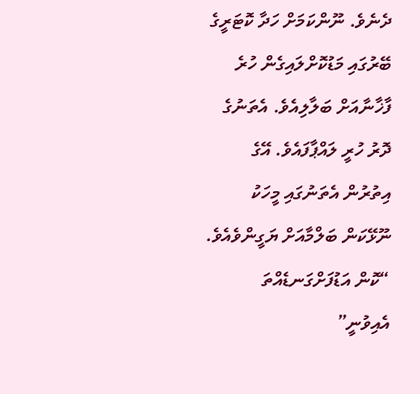ދެނެވެ. ނޫންކަމަށް ހަދާ ކޮޓަރީގެ ބޭރުގައި މަޑުކޮށްލައިގެން ހުރެ ފާޚާނާއަށް ބަލާލިއެވެ. އެތަނުގެ ދޮރު ހުރީ ލައްޕާފައެވެ. އޭގެ އިތުރުން އެތަނުގައި މީހަކު ނޫޅޭކަން ބަލްމާއަށް ޔަގީންވެއެވެ.
“ކޮން އަޑުފަށްގަނޑެއްތަ އެއިވުނީ”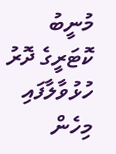މުނީބު ކޮޓަރީގެ ދޮރު ހުޅުވާލާފައި މިހެން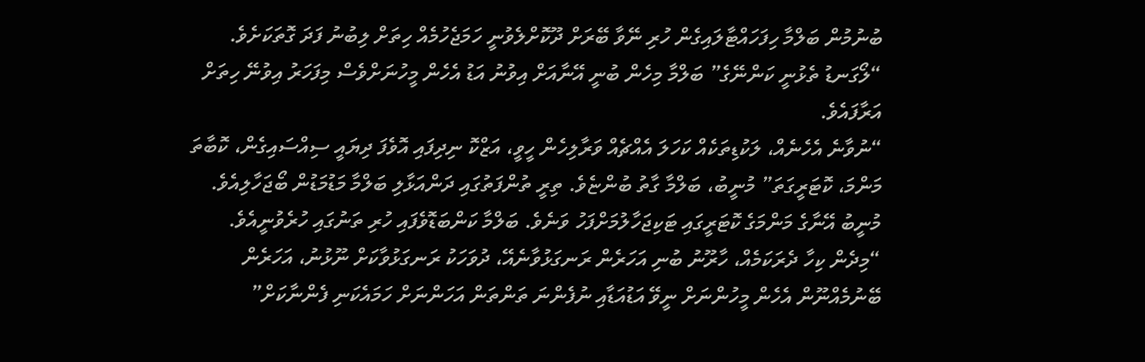ބުނުމުން ބަލްމާ ހިފަހައްޓާލައިގެން ހުރި ނޭވާ ބޭރަށް ދޫކޮށްލެވުނީ ހަމަޖެހުމެއް ހިތަށް ލިބުނު ފަދަ ގޮތަކަށެވެ.
“ލޯގަނޑު ތެޅުނީ ކަންނޭގެ” ބަލްމާ މިހެން ބުނީ އޭނާއަށް އިވުނު އަޑު އެހެން މީހުނަށްވެސް މިފަހަރު އިވުނޭ ހިތަށް އަރާފައެވެ.
“ނުވާނެ އެހެނެއް، ލަކުޑިތަކެއް ކަހަލަ އެއްޗެއް ވަރާލިހެން ހީވީ، އަޒްކޮ ނިދިފައި އޮވެފަ ދިޔައީ ސިއްސައިގެން، ކޮބާތަ މަންމަ، ކޮޓަރީގަތަ” މުނީބު، ބަލްމާ ގާތު ބުންޏެވެ. ތިރީ ތުންފަތުގައި ދަންއަޅާލި ބަލްމާ މަޑުމަޑުން ބޯޖަހާލިއެވެ.
މުނީބު އޭނާގެ މަންމަގެ ކޮޓަރީގައި ޓަކިޖަހާލުމަށްފަހު ވަނެވެ. ބަލްމާ ކަންބަޑޮވެފައި ހުރި ތަނުގައި ހުރެވުނީއެވެ.
“މިދެން ކިހާ ދެރަކަމެއް، ހާރޫނު ބުނި އަހަރެން ރަނގަޅުވާނެއޭ، ދުވަހަކު ރަނގަޅުވާކަށް ނޫޅުނު، އަހަރެން ބޭނުމެއްނޫން އެހެން މީހުންނަށް ނީވޭ އަޑުއަޑާއި ނުފެންނަ ތަންތަން އަހަންނަށް ހަމައެކަނި ފެންނާކަށް”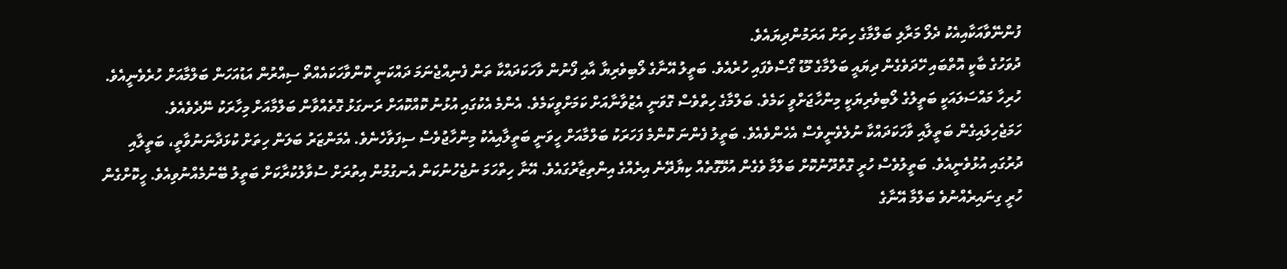ފުންނޭވާއަކާއިއެކު ދެލޯ މަރާލި ބަލްމާގެ ހިތަށް އަރަމުންދިޔައެވެ.
ދުވަހުގެ ބާކީ އޮތްބައި ހޭދަވެގެން ދިޔައީ ބަލްމާގެ މޫޑު ގޯސްވެފައި ހުރެއެވެ. ބަތީލު އޭނާގެ ލޯބިވެރިޔާ އާއި ފޯނުން ވާހަކަދައްކާ ތަން ފެނިއްޖެނަމަ ދައްކަނީ ކޮންވާހަކައެއްތޯ ސިއްރުން އަޑުއަހަން ބަލްމާއަށް ހުރެވެނީއެވެ. ހުރިހާ މައްސަލައަކީ ބަތީލުގެ ލޯބިވެރިޔަކީ މިންހާޖަށްވީ ކަމެވެ. ބަލްމާގެ ހިތްވެސް ގޮވަނީ އެޒުވާނާއަށް ކަމަށްވީކަމެވެ. އެންމެ އެކުގައި އުޅުނު ކޮއްކޮއަށް ރަނގަޅު ގޮތެއްވާން ބަލްމާއަށް މިހާރަކު ނޭދެވެއެވެ. ހަމަޖެހިލައިގެން ބަތީލާއި ވާހަކަދައްކާ ނުލެވެނީވެސް އެހެންވެއެވެ. ބަތީލު ފެންނަ ކޮންމެ ފަހަރަކު ބަލްމާއަށް ހީވަނީ ބަތީލާއިއެކު މިންހާޖުވެސް ސިފަވާހެނެވެ. އެމަންޒަރު ބަލަން ހިތަށް ކުޅަދާނަނުވާތީ، ބަތީލާއި ދުރުގައި އުޅުވެނީއެވެ. ބަތީލުވެސް ހުރީ ގޮތްދޫނުކޮށް ބަލްމާ ވެގެން އުޅޭގޮތެއް ކިޔާދޭނެ އިރެއްގެ އިންތިޒާރުގައެވެ. އޭނާ ހިތްހަމަ ނުޖެހުނުކަން އެނގުމުން އިތުރަށް ސުވާލުކުރާކަށް ބަތީލު ބޭނުމެއްނުވިއެވެ. ހީކޮށްގެން ހުރީ ގިނައިރެއްނުވެ ބަލްމާ އޭނާގެ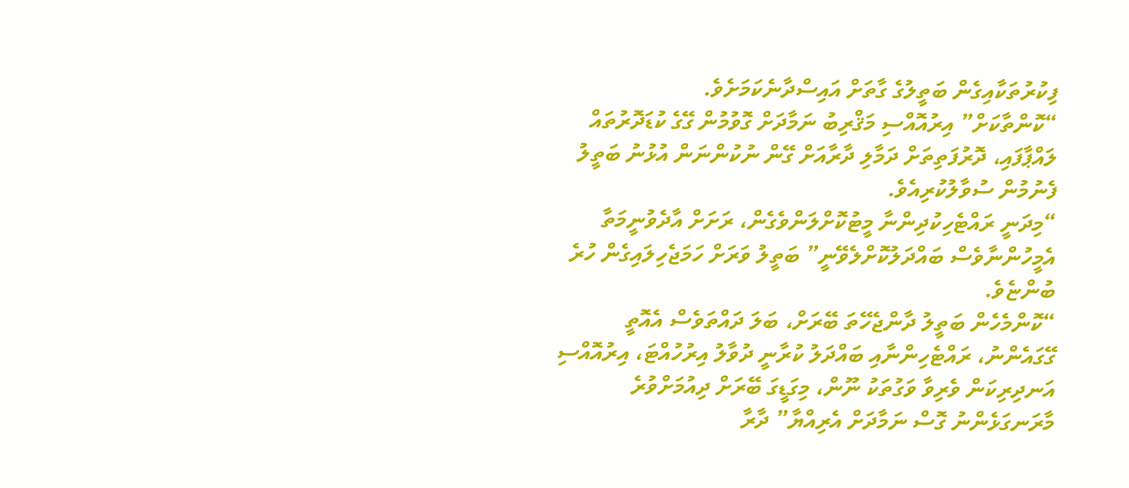ފިކުރުތަކާއިގެން ބަތީލުގެ ގާތަށް އައިސްދާނެކަމަށެވެ.
“ކޮންތާކަށް” އިރުއޮއްސި މަޤްރިބު ނަމާދަށް ގޮވުމުން ގޭގެ ކުޑަދޮރުތައް ލައްޕާފައި، ދޮރުފަތިތަށް ދަމާލި ދާރާއަށް ގޭން ނުކުންނަން އުޅުނު ބަތީލު ފެނުމުން ސުވާލުކުރިއެވެ.
“މިދަނީ ރައްޓެހިކުދިންނާ މީޓުކޮށްލަންވެގެން، ރަށަށް އާދެވުނީމަތާ އެމީހުންނާވެސް ބައްދަލުކޮށްލެވޭނީ” ބަތީލު ވަރަށް ހަމަޖެހިލައިގެން ހުރެ ބުންޏެވެ.
“ކޮންމެހެން ބަތީލު ދާންޖެހޭތަ ބޭރަށް، ބަލަ ދައްތަވެސް އެއޮތީ ގޭގައެންނު، ރައްޓެހިންނާއި ބައްދަލު ކުރާނީ ދުވާލު އިރުހުއްޓަ، އިރުއޮއްސި އަނދިރިކަން ވެރިވާ ވަގުތަކު ނޫން، މިގަޑީގަ ބޭރަށް ދިއުމަށްވުރެ މާރަނގަޅެންނު ގޮސް ނަމާދަށް އެރިއްޔާ” ދާރާ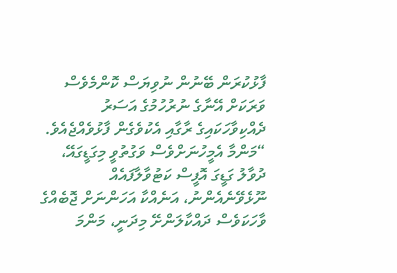ފާޅުކުރަން ބޭނުން ނުވިޔަސް ކޮންމެވެސް ވަރަކަށް އޭނާގެ ނުރުހުމުގެ އަސަރު ދެއްކިވާހަކައިގެ ރާގާއި އެކުވެގެން ފާޅުވެއްޖެއެވެ.
“މަންމާ އެމީހުނަށްވެސް ވަގުތުވީ މިގަޑީގައޭ، ދުވާލު ގަޑީގަ އޮފީސް ކަޓުވާލާފައެއް ނޫޅެވޭނެއެންނު، އަނެއްކާ އަހަންނަށް ޖޮބެއްގެ ވާހަކަވެސް ދައްކާލަންށޭ މިދަނީ، މަންމަ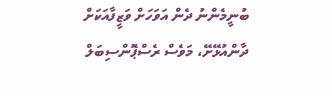ބުނީމެންނު ދެން އަވަހަށް ވަޒީފާއަކަށް ދާންއުޅޭށޭ، މަވެސް ރެސްޕޮންސިބަލް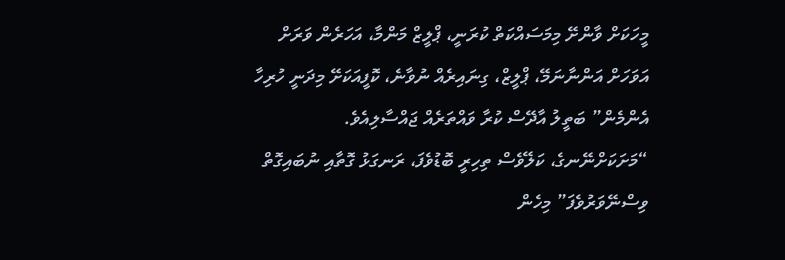މީހަކަށް ވާންށޭ މިމަސައްކަތް ކުރަނީ، ޕްލީޒް މަންމާ، އަހަރެން ވަރަށް އަވަހަށް އަންނާނަމޭ، ޕްލީޒް، ގިނައިރެއް ނުވާނެ، ކޮފީއަކަށޭ މިދަނީ ހުރިހާ އެންމެން” ބަތީލު އާދޭސް ކުރާ ވައްތަރެއް ޖައްސާލިއެވެ.
“މަށަކަށްނޭނގެ، ކަލޭވެސް ތިހިރީ ބޮޑުވެފަ، ރަނގަޅު ގޮތާއި ނުބައިގޮތް ވިސްނޭވަރުވެފަ” މިހެން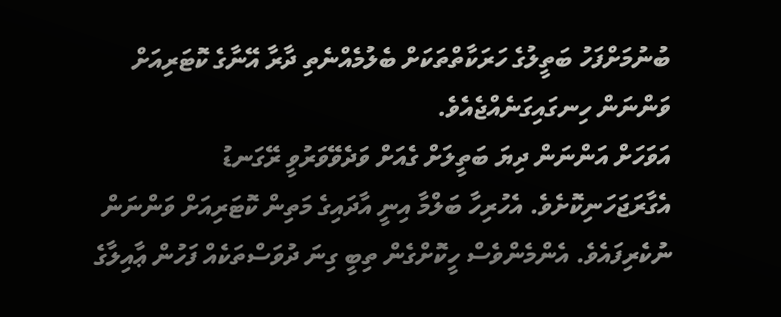ބުނުމަށްފަހު ބަތީލުގެ ހަރަކާތްތަކަށް ބެލުމެއްނެތި ދާރާ އޭނާގެ ކޮޓަރިއަށް ވަންނަން ހިނގައިގަނެއްޖެއެވެ.
އަވަހަށް އަންނަން ދިޔަ ބަތީލަށް ގެއަށް ވަދެވޭވަރުވީ ރޭގަނޑު އެގާރަޖަހަނިކޮށެވެ. އެހުރިހާ ބަލްމާ އިނީ އާދައިގެ މަތިން ކޮޓަރިއަށް ވަންނަން ނުކެރިފައެވެ. އެންމެންވެސް ހީކޮށްގެން ތިބީ ގިނަ ދުވަސްތަކެއް ފަހުން ޢާއިލާގެ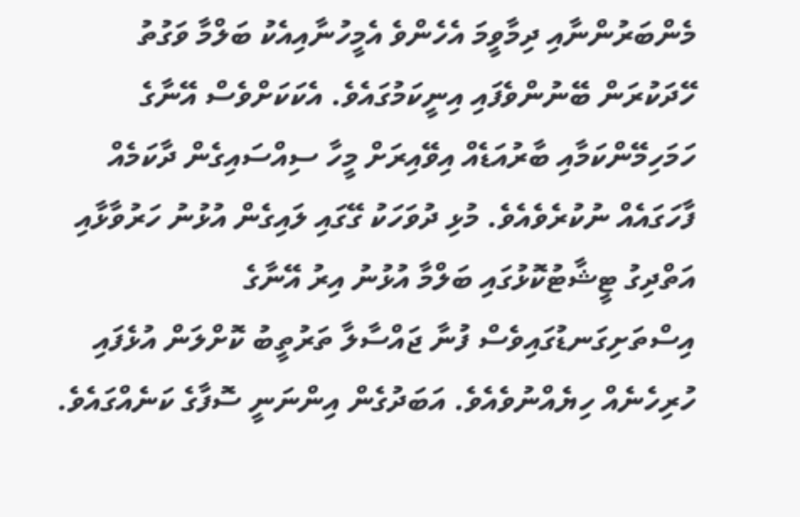މެންބަރުންނާއި ދިމާވީމަ އެހެންވެ އެމީހުނާއިއެކު ބަލްމާ ވަގުތު ހޭދަކުރަން ބޭނުންވެފައި އިނީކަމުގައެވެ. އެކަކަށްވެސް އޭނާގެ ހަމަހިމޭންކަމާއި ބާރުއަޑެއް އިވޭއިރަށް މީހާ ސިއްސައިގެން ދާކަމެއް ފާހަގައެއް ނުކުރެވެއެވެ. މުޅި ދުވަހަކު ގޭގައި ލައިގެން އުޅުނު ހަރުވާޅާއި އަތްދިގު ޓީޝާޓުކޮޅުގައި ބަލްމާ އުޅުނު އިރު އޭނާގެ އިސްތަށިގަނޑުގައިވެސް ފުނާ ޖައްސާލާ ތަރުތީބު ކޮށްލަން އުޅެފައި ހުރިހެނެއް ހިޔެއްނުވެއެވެ. އަބަދުގެން އިންނަނީ ސޮފާގެ ކަނެއްގައެވެ.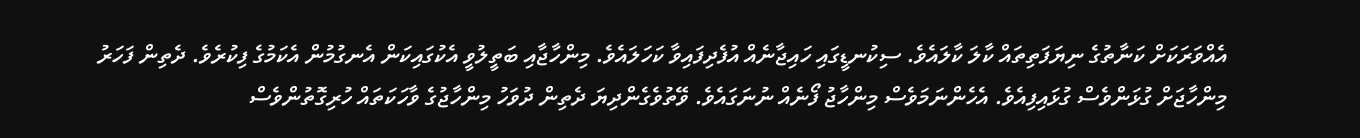އެއްވަރަކަށް ކަނާތުގެ ނިޔަފަތިތައް ކާލަ ކާލައެވެ. ސިކުނޑީގައި ހައިޖާނެއް އުފެދިފައިވާ ކަހަލައެވެ. މިންހާޖާއި ބަތީލުވީ އެކުގައިކަން އެނގުމުން އެކަމުގެ ފިކުރެވެ. ދެތިން ފަހަރު މިންހާޖަށް ގުޅަންވެސް ގުޅައިފިއެވެ. އެހެންނަމަވެސް މިންހާޖު ފޯނެއް ނުނަގައެވެ. ވޭތުވެގެންދިޔަ ދެތިން ދުވަހު މިންހާޖުގެ ވާހަކަތައް ހުރިގޮތުންވެސް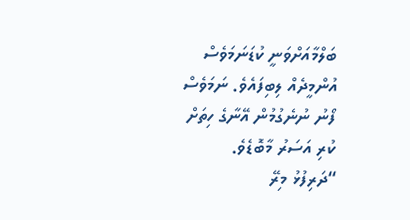ބަލްމާއަށްވަނީ ކުޑަނަމަވެސް އުންމީދެއް ލިބިފައެވެ. ނަމަވެސް ފޯނު ނުނެގުމުން އޭނާގެ ހިތަށް ކުރި އަސަރު މާބޮޑެވެ.
“ދަރިފުޅު މިރޭ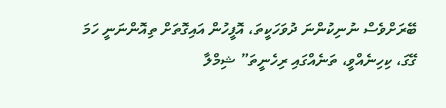ބޭރަށްވެސް ނުނިކުންނަ ދުވަހަކީތަ، އޮފީހުން އައިގޮތަށް ތިއޮންނަނީ ހަމަ ގޭގަ، ކިހިނެއްވީ، ތަނެއްގައި ރިހެނީތަ” ޝިމްލާ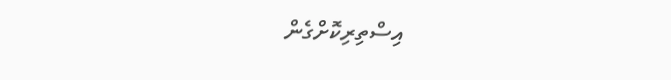އިސްތިރިކޮށްގެން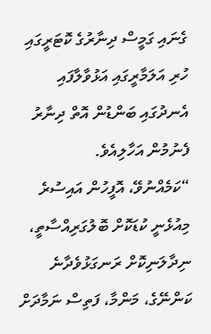ގެނައި ގަމީސް ދިނާރުގެ ކޮޓަރީގައި ހުރި އަލަމާރީގައި އަޅުވާލާފައި އެނދުގައި ބަންޑުން އޮތް ދިނާރު ފެނުމުން އަހާލިއެވެ.
“ކަމެއްނުވޭ، އޮފީހުން އައިސުރެ މިއުޅެނީ ކުޑަކޮށް ބޮލުގަރިއްސާތީ، ނިދާލަނިކޮށް ރަނގަޅުވެދާނެ ކަންނޭގެ، މަންމާ، ފަތިސް ނަމާދަށް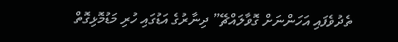ތެދުވެފައި އަހަންނަށް ގޮވާލައްޗޭ” ދިނާރުގެ އަޑުގައި ހުރި މަޑުމޮޅިގޮތް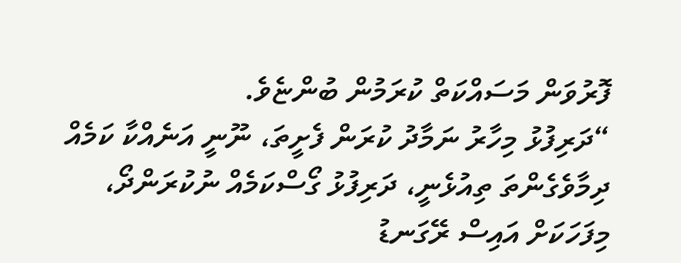ފޮރުވަން މަސައްކަތް ކުރަމުން ބުންޏެވެ.
“ދަރިފުޅު މިހާރު ނަމާދު ކުރަން ފެށީތަ، ނޫނީ އަނެއްކާ ކަމެއް ދިމާވެގެންތަ ތިއުޅެނީ، ދަރިފުޅު ގޯސްކަމެއް ނުކުރަންދޯ، މިފަހަކަށް އައިސް ރޭގަނޑު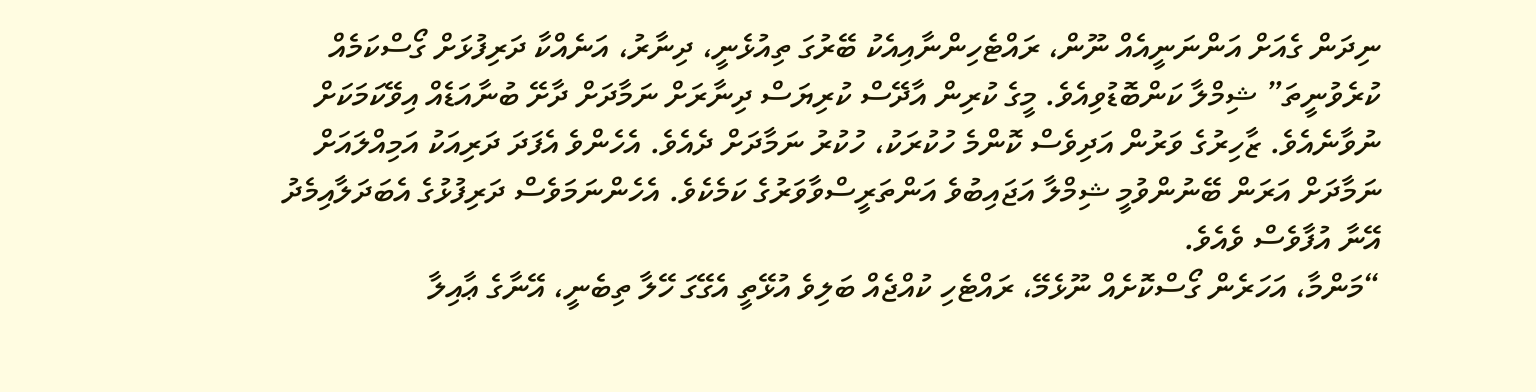ނިދަން ގެއަށް އަންނަނީއެއް ނޫން، ރައްޓެހިންނާއިއެކު ބޭރުގަ ތިއުޅެނީ، ދިނާރު، އަނެއްކާ ދަރިފުޅަށް ގޯސްކަމެއް ކުރެވުނީތަ” ޝިމްލާ ކަންބޮޑުވިއެވެ. މީގެ ކުރިން އާދޭސް ކުރިޔަސް ދިނާރަށް ނަމާދަށް ދާށޭ ބުނާއަޑެއް އިވޭކަމަކަށް ނުވާނެއެވެ. ޒާހިރުގެ ވަރުން އަދިވެސް ކޮންމެ ހުކުރަކު، ހުކުރު ނަމާދަށް ދެއެވެ. އެހެންވެ އެފަދަ ދަރިއަކު އަމިއްލައަށް ނަމާދަށް އަރަން ބޭނުންވުމީ ޝިމްލާ އަޖައިބުވެ އަންތަރީސްވާވަރުގެ ކަމެކެވެ. އެހެންނަމަވެސް ދަރިފުޅުގެ އެބަދަލާއިމެދު އޭނާ އުފާވެސް ވެއެވެ.
“މަންމާ، އަހަރެން ގޯސްކޮށެއް ނޫޅެމޭ، ރައްޓެހި ކުއްޖެއް ބަލިވެ އުޅޭތީ އެގޭގަ ހޭލާ ތިބެނީ، އޭނާގެ ޢާއިލާ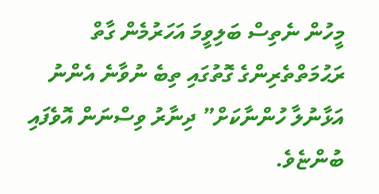މީހުން ނެތިސް ބަލިވީމަ އަހަރުމެން ގާތް ރަޙުމަތްތެރިންގެ ގޮތުގައި ތިބެ ނުވާނެ އެންނު އަޅާނުލާ ހުންނާކަށް” ދިނާރު ވިސްނަން އޮވެފައި ބުންޏެވެ.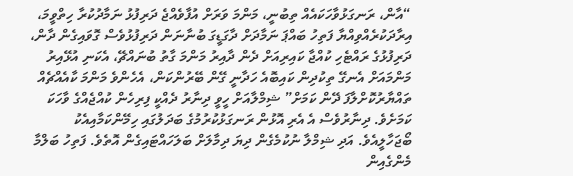“އާން، ރަނގަޅުވާހަކައެއް ތިބުނީ، މަންމަ ވަރަށް އުފާވެއްޖެ ދަރިފުޅު ނަމާދުކުރާ ހިތްވީމަ، އިރާދަކުރެއްވިއްޔާ ފަތިހު ބައްޕަ ނަމާދަށް ދާގަޑީގަ ބުނާނަން ދަރިފުޅުވެސް ގޮވައިގެން ދާން، ދަރިފުޅުގެ ރައްޓެހި ކުއްޖާ ކައިރިއަށް ދެން ދާއިރު މަންމަ ގާތު ބުނައްޗޭ، އެކަނި އުޅޭއިރު މަންމައަށް އެނގޭ ތިކުދިން ކައިބޮއެ ހަދާނީ ގޭން ބޭރުންކަން، އެހެންވެ މަންމަ ކާއެއްޗެއް ތައްޔާރުކޮށްލާފަ ދޭން ކަމަށް” ޝިމްލާއަށް ހީވީ ދިނާރު ދެއްކީ ފިރިހެން ކުއްޖެއްގެ ވާހަކަ ކަމަށެވެ. ދިނާރުވެސް އެ އެރި އޮޅުން ރަނގަޅުކުރުމުގެ ބަދަލުގައި ހިމޭންކަމާއިއެކު ބޯޖަހާލީއެވެ. އަދި ޝިމްލާ ނުކުމެގެން ދިޔަ ދިމާލަށް ބަލަހައްޓައިގެން އޮތެވެ. ފަތިހު ބަލްމާ މެންގެއިން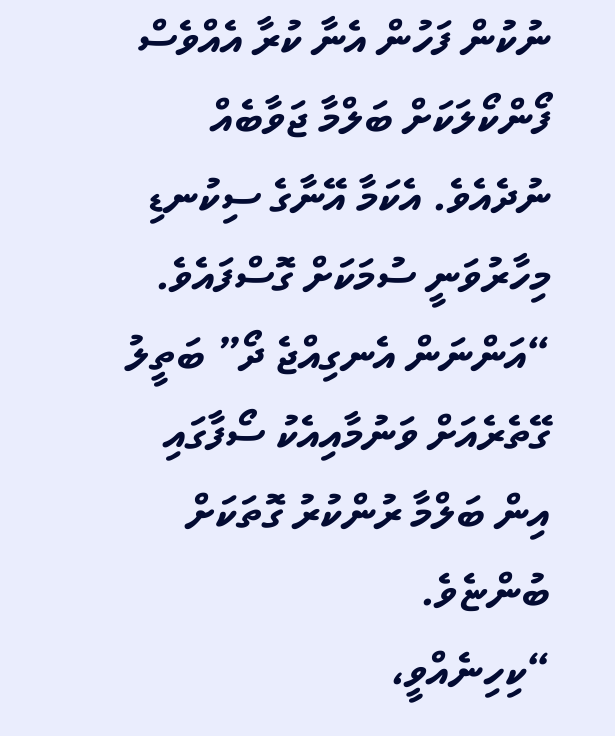ނުކުން ފަހުން އެނާ ކުރާ އެއްވެސް ފޯންކޯލަކަށް ބަލްމާ ޖަވާބެއް ނުދެއެވެ. އެކަމާ އޭނާގެ ސިކުނޑި މިހާރުވަނީ ސުމަކަށް ގޮސްފައެވެ.
“އަންނަން އެނގިއްޖެ ދޯ” ބަތީލު ގޭތެރެއަށް ވަނުމާއިއެކު ސޯފާގައި އިން ބަލްމާ ރުންކުރު ގޮތަކަށް ބުންޏެވެ.
“ކިހިނެއްވީ،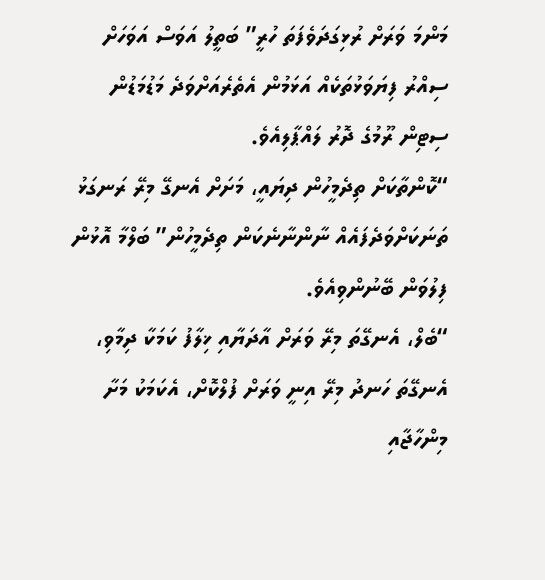މަންމަ ވަރަށް ރުޅިގަދަވެފަތަ ހުރީ” ބަތީލު އަވަސް އަވަހަށް ސިއްރު ފިޔަވަޅުތަކެއް އަޅަމުން އެތެރެއަށްވަދެ މަޑުމަޑުން ސިޓިން ރޫމުގެ ދޮރު ލައްޕާލިއެވެ.
“ކޮންތާކަށް ތިދެމީހުން ދިޔައީ، މަށަށް އެނގޭ މިރޭ ރަނގަޅު ތަނަކަށްވަދެފައެއް ނާންނާނެކަން ތިދެމީހުން” ބަލްމާ އޮޅުން ފިލުވަން ބޭނުންވިއެވެ.
“ބެލް، އެނގޭތަ މިރޭ ވަރަށް އާދަޔާއި ޚިލާފު ކަމަކާ ދިމާވި، އެނގޭތަ ހަނދު މިރޭ އިނީ ވަރަށް ފުލްކޮށް، އެކަމަކު މަށާ މިންހާޖާއި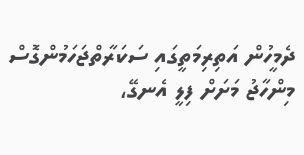ދެމީހުން އަތިރިމަތީގައި ސަކަރާތްޖަހަމުންގޮސް މިންހާޖު މަށަށް ފިލީ އެނގޭ،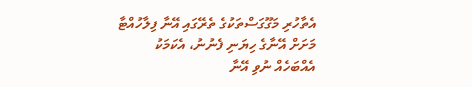އެތާހުރި މަގޫގަސްތަކުގެ ތެރޭގައި އޭނާ ފިލާހުއްޓާ މަށަށް އޭނާގެ ހިޔަނި ފެނުނު، އެކަމަކު އެއްބަހެއް ނުވި އޭނާ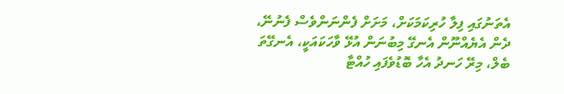އެތަނުގައި ފިލާ ހުރިކަމަކަށް، މަށަށް ފެންނަންވެސް ފެނުނޭ، ދެން އެޔެއްނޫން އެނގޭ މިބުނަން އުޅޭ ވާހަކައަކީ، އެނގޭތަ ބެލް، މިރޭ ހަނދު އެހާ ބޮޑުވެފައި ހުއްޓާ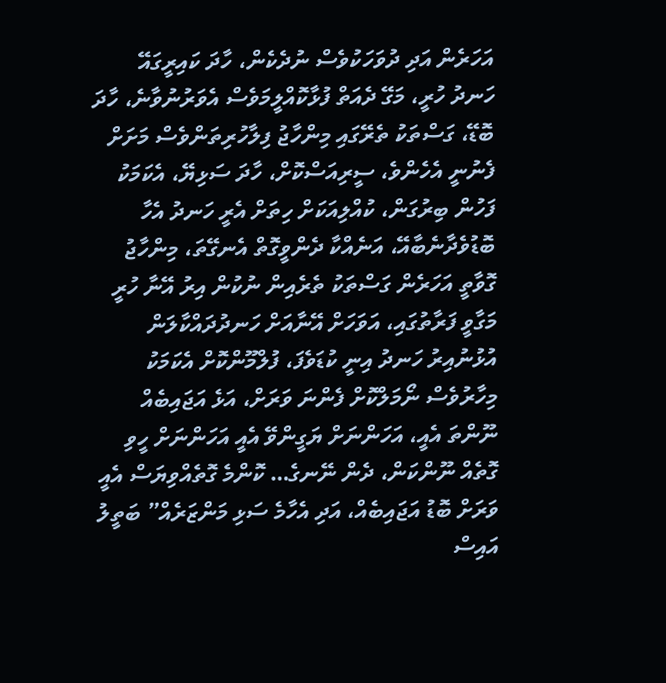އަހަރެން އަދި ދުވަހަކުވެސް ނުދެކެން، ހާދަ ކައިރީގައޭ ހަނދު ހުރީ، މަގޭ ދެއަތް ފުޅާކޮއްލީމަވެސް އެވަރުނުވާނެ، ހާދަ ބޮޑޭ، ގަސްތަކު ތެރޭގައި މިންހާޖު ފިލާހުރިތަންވެސް މަށަށް ފެނުނީ އެހެންވެ، ސީރިއަސްކޮށް، ހާދަ ސަޅިޔޭ، އެކަމަކު ފަހުން ބިރުގަން، ކުއްލިއަކަށް ހިތަށް އެރީ ހަނދު އެހާ ބޮޑުވެދާނެބާއޭ، އަނެއްކާ ދެންވީގޮތް އެނގޭތަ، މިންހާޖު ގޮވާތީ އަހަރެން ގަސްތަކު ތެރެއިން ނުކުން އިރު އޭނާ ހުރީ މަގާވީ ފަރާތުގައި، އަވަހަށް އޭނާއަށް ހަނދުދައްކާލަން އުޅުނުއިރު ހަނދު އިނީ ކުޑަވެފަ، ފުލްމޫންކޮށް އެކަމަކު މިހާރުވެސް ނޯމަލްކޮށް ފެންނަ ވަރަށް، އަޅެ އަޖައިބެއް ނޫންތަ އެއީ، އަހަންނަށް ޔަގީންވޭ އެއީ އަހަންނަށް ހީވި ގޮތެއް ނޫންކަން، ދެން ނޭނގެ… ކޮންމެ ގޮތެއްވިޔަސް އެއީ ވަރަށް ބޮޑު އަޖައިބެއް، އަދި އެހާމެ ސަޅި މަންޒަރެއް” ބަތީލު އައިސް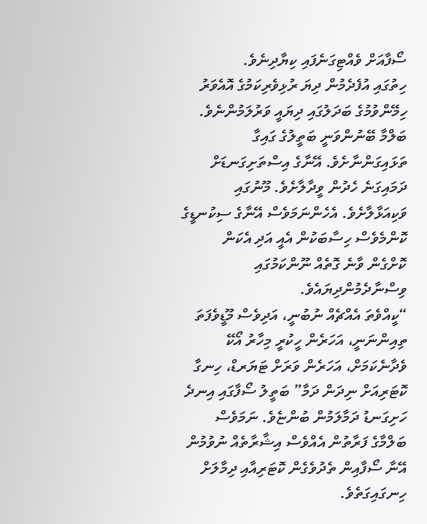ސޯފާއަށް ވެއްޓިގަނެފައި ކިޔާދިނެވެ.
ހިތުގައި އުފެދެމުން ދިޔަ ރުޅިވެރިކަމުގެ އޮއެވަރު ހިމޭންވުމުގެ ބަދަލުގައި ދިޔައީ ވަރުލަމުންނެވެ. ބަލްމާ ބޭނުންވަނީ ބަތީލުގެ ގައިގާ ތަޅައިގަންނާށެވެ. އޭނާގެ އިސްތަށިގަނޑަށް ދަމައިގަނެ ހެދުން ވީދާލާށެވެ. މޫނުގައި ވަކިއަޅާލާށެވެ. އެހެންނަމަވެސް އޭނާގެ ސިކުނޑީގެ ކޮންމެވެސް ހިސާބަކުން އެއީ އަދި އެކަން ކޮށްގެން ވާނެ ގޮތެއް ނޫންކަމުގައި ވިސްނާދެމުންދިޔައެވެ.
“ކީއްވެތަ އެއްޗެއް ނުބުނީ، އަދިވެސް މޫޑީވެފަތަ ތިއިންނަނީ، އަހަރެން ހީކުރީ މިހާރު އޯކޭ ވެދާނެކަމަށް، އަހަރެން ވަރަށް ޓަޔަރޑް، ހިނގާ ކޮޓަރިއަށް ނިދަން ދަމާ” ބަތީލު ސޯފާގައި އިނދެ ހަށިގަނޑު ދަމާލަމުން ބުންޏެވެ. ނަމަވެސް ބަލްމާގެ ފަރާތުން އެއްވެސް އިޝާރާތެއް ނުވުމުން އޭނާ ސޯފާއިން ތެދުވެގެން ކޮޓަރިއާއި ދިމާލަށް ހިނގައިގަތެވެ.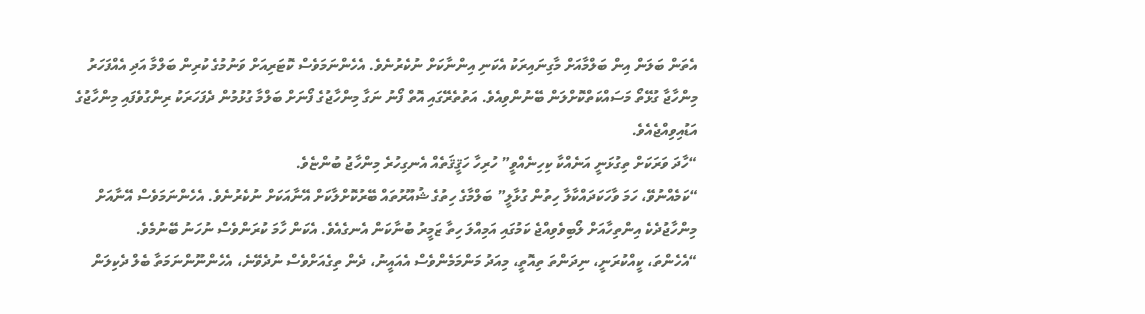އެތަން ބަލަން އިން ބަލްމާއަށް މާގިނައިރަކު އެކަނި އިންނާކަށް ނުކެރުނެވެ. އެހެންނަމަވެސް ކޮޓަރިއަށް ވަނުމުގެ ކުރިން ބަލްމާ އަދި އެއްފަހަރު މިންހާޖާ ގުޅޭތޯ މަސައްކަތްކޮށްލަން ބޭނުންވިއެވެ. އަތުތެރޭގައި އޮތް ފޯނު ނަގާ މިންހާޖުގެ ފޯނަށް ބަލްމާ ގުޅުމުން ދެފަހަރަކު ރިންގުވެފައި މިންހާޖުގެ އަޑުއިވިއްޖެއެވެ.
“ހާދަ ވަރަކަށް ތިގުޅަނީ އަނެއްކާ ކިހިނެއްވީ” ހުރިހާ ހަޤީޤަތެއް އެނގިހުރެ މިންހާޖު ބުންޏެވެ.
“ކަމެއްނުވޭ، ހަމަ ވާހަކަދައްކާލާ ހިތުން ގުޅާލީ” ބަލްމާގެ ހިތުގެ ޝުއޫރުތައް ބޭރުކޮށްލާކަށް އޭނާއަކަށް ނުކެރުނެވެ. އެހެންނަމަވެސް އޭނާއަށް މިންހާޖުދެކެ އިންތިހާއަށް ލޯބިވެވިއްޖެ ކަމުގައި އަމިއްލަ ހިތާ ޒަމީރު ބުނާކަން އެނގެއެވެ. އެކަން ހާމަ ކުރަންވެސް ނުހަނު ބޭނުމެވެ.
“އެހެންތަ، ކީއްކުރަނީ، ނިދަންތަ ތިއޮތީ، މިއަދު މަންމަމެންވެސް އެއައީނު، ދެން ތިގެއަށްވެސް ނުދެވޭނެ، އެހެންނޫންނަމަތާ ބެލް ދެކިލަން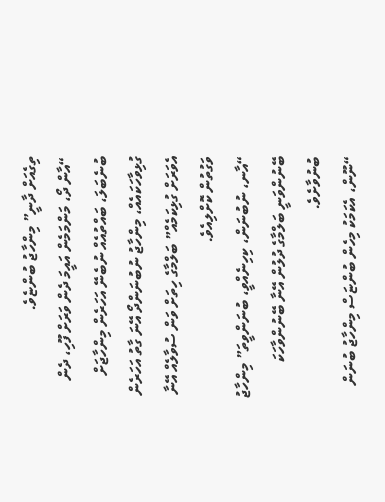ތިގެއަށް ދާނީ” މިންހާޖު ބުންޏެވެ.
“އާން ދޯ، މަންމަމެން އައީމަ ދެން ވަރަށް ފޫހި، ދެން ބުނެބަލަ، ބައްތުއެއް ނުބެނޭ އަހަރެން މިންހާޖަށް ގުޅިވާހަކައެއް، މިންހާޖު ނުބުނަންދޯ އޭނަ ގާތު އަހަރެން އެވަރަށް ގުޅިކަމެއް” ބަލްމާގެ ހިތަށް ވަން ސުވާލެއް އޭނާ ވަގުތުން ކޮށްލިއެވެ.
“އާނ، ނުބުނަން، ކިހިނެއްވީ، ބުނަންވީތަ” މިންހާޖު ބޭނުންވަނީ ބަލްމާގެ ދުލުން އޭނާ ބޭނުންވާހަކަ ބުނުވާށެވެ.
“ނޫން، އެކަމަކު މިހެން ބުންޏަސް މިންހާޖު ބުނަން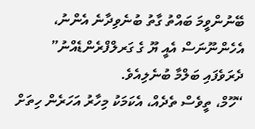ބޭނުންވީމަ ބައްތު ގާތު ބުނެވިދާނެ އެންނު، އެހެންނޫނަސް އެއީ ޔޫ ގެ ގަރލްފްރެންޑެއްނު”  ދެރަވެފައި ބަލްމާ ބުނެލިއެވެ.
“ހޫމް، ތީވެސް ތެދެއް، އެކަމަކު މިހާރު އަހަރެން ހިތަށް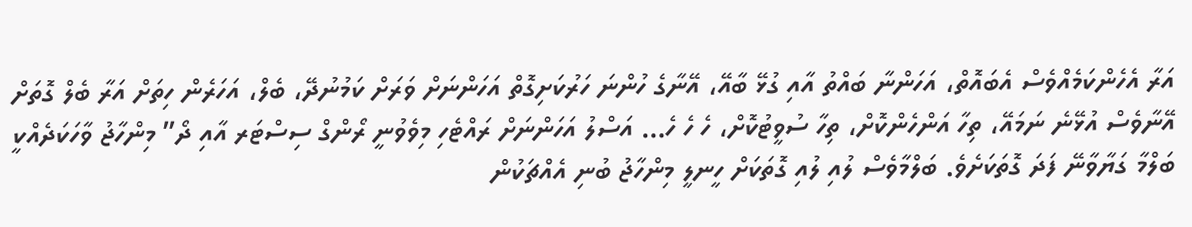އަރާ އެހެންކަމެއްވެސް އެބައޮތް، އަހަންނާ ބައްތު އާއި ގުޅޭ ބާއޭ، އޭނާގެ ހުންނަ ހަރުކަށިގޮތް އަހަންނަށް ވަރަށް ކަމުނުދޭ، ބެލް، އަހަރެން ހިތަށް އަރާ ބެލް ގޮތަށް އޭނާވެސް އުޅޭނެ ނަމައޭ، ތިހާ އަންހެންކޮށް، ތިހާ ސުވީޓުކޮށް، ހެ ހެ ހެ… އަސްލު އަހަންނަށް ރައްޓެހި މިވެވުނީ ރޯންގް ސިސްޓަރ އާއި ދޯ” މިންހާޖު ވާހަކަދެއްކީ ބަލްމާ ގަޔާވާނޭ ފަދަ ގޮތަކަށެވެ. ބަލްމާވެސް ލުއި ލުއި ގޮތަކަށް ހީނލީ މިންހާޖު ބުނި އެއްޗަކުން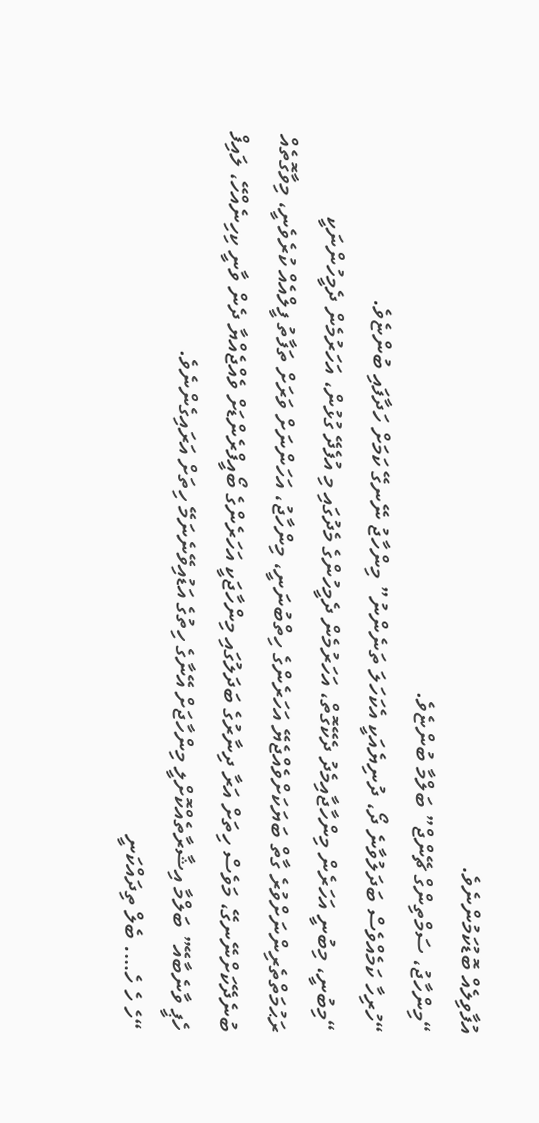އުފާވިލެއް ބޮޑުކަމުންނެވެ.
“މިންހާޖު، ސަމްތިންގް ޗޭންޖް” ބަލްމާ ބުންޏެވެ.
“ހުރިހާ ކަމެއްވެސް ބަދަލުވާނެ ދޯ، ދުނިޔެއަކީ އެކަހަލަ ތަނެންނު” މިންހާޖު ނޭނގޭ ކަމަށް ހަދާފައި ބުންޏެވެ.
“މިބުނީ، މިބުނީ އަހަރެން މިންހާޖާއިމެދު ދެކޭގޮތް، އަހަރުމެން ދެމީހުންގެ މެދުގައި މި އުފެދޭ ގުޅުން، އަހަރުމެން ދެމީހުންނަކީ ރަޙުމަތްތެރިންނަށްވުރެ ގާތް ބަޔަކަށްވެއްޖެޔޭ އަހަރެންގެ ހިތްބުނަނީ، މިންހާޖު، އަހަންނަށް ވަރަށް ތަފާތު ފީލްއެއް ކުރެވެނީ، މިވާގޮތެއް ބުނެދޭކަށްނޭނގޭ، މަވެސް ހިތަށް އަރާ ދިނާރުގެ ބަދަލުގައި މިންހާޖަކީ އަހަރެންގެ ބޯއީފްރެންޑަށް ވެއްޖެއްޔާ ދެން ވާނީ ކިހިނެއްހޭ، ލައިފް ހެޕީ ވާނެބާއޭ” ބަލްމާ އިޝާރާތެއްކޮށްލީ މިންހާޖަށް އޭނާގެ ހިތުގެ އަޑުއިވޭނެނަމޭ ހިތަށް އަރައިގެންނެވެ.
“ހެ ހެ ހެ…. ބެލް ތިދައްކަނީ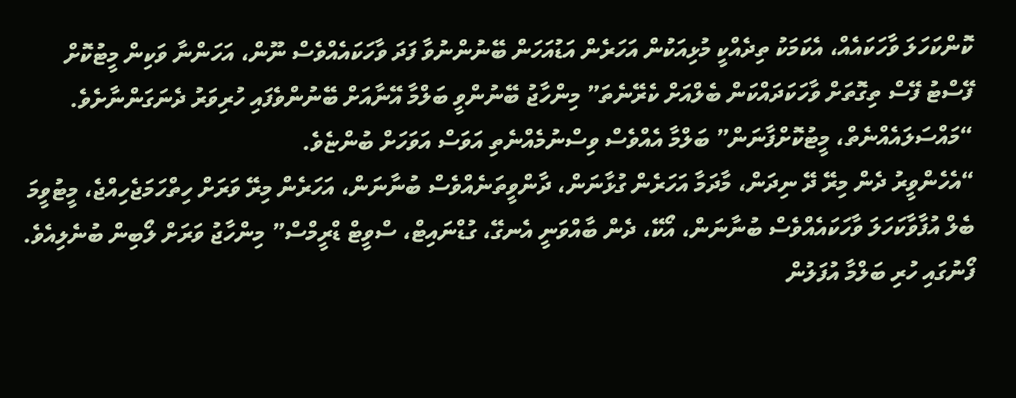ކޮންކަހަލަ ވާހަކައެއް، އެކަމަކު ތިދެއްކީ މުޅިއަކުން އަހަރެން އަޑުއަހަން ބޭނުންނުވާ ފަދަ ވާހަކައެއްވެސް ނޫން، އަހަންނާ ވަކިން މީޓުކޮށް ފޭސްޓު ފޭސް ތިގޮތަށް ވާހަކަދައްކަން ބެލްއަށް ކެރޭނެތަ” މިންހާޖު ބޭނުންވީ ބަލްމާ އޭނާއަށް ބޭނުންވެފައި ހުރިވަރު ދެނަގަންނާށެވެ.
“މައްސަލައެއްނެތް، މީޓުކޮށްފާނަން” ބަލްމާ އެއްވެސް ވިސްނުމެއްނެތި އަވަސް އަވަހަށް ބުންޏެވެ.
“އެހެންވީރު ދެން މިރޭ ދޭ ނިދަން، މާދަމާ އަހަރެން ގުޅާނަން، ދާންވީތަނެއްވެސް ބުނާނަން، އަހަރެން މިރޭ ވަރަށް ހިތްހަމަޖެހިއްޖެ، މީޓުވީމަ ބެލް އުފާވާކަހަލަ ވާހަކައެއްވެސް ބުނާނަން، އޯކޭ، ދެން ބާއްވަނީ އެނގޭ، ގުޑްނައިޓް، ސްވީޓް ޑްރީމްސް” މިންހާޖު ވަރަށް ލޯބިން ބުނެލިއެވެ. ފޯނުގައި ހުރި ބަލްމާ އުފަލުން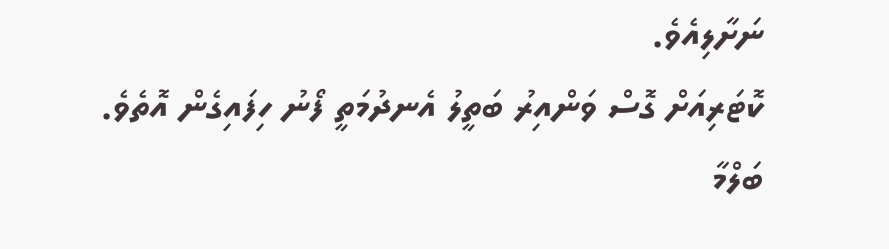ނަށާލިއެވެ.
ކޮޓަރިއަށް ގޮސް ވަންއިރު ބަތީލު އެނދުމަތީ ފޯނު ހިފައިގެން އޮތެވެ. ބަލްމާ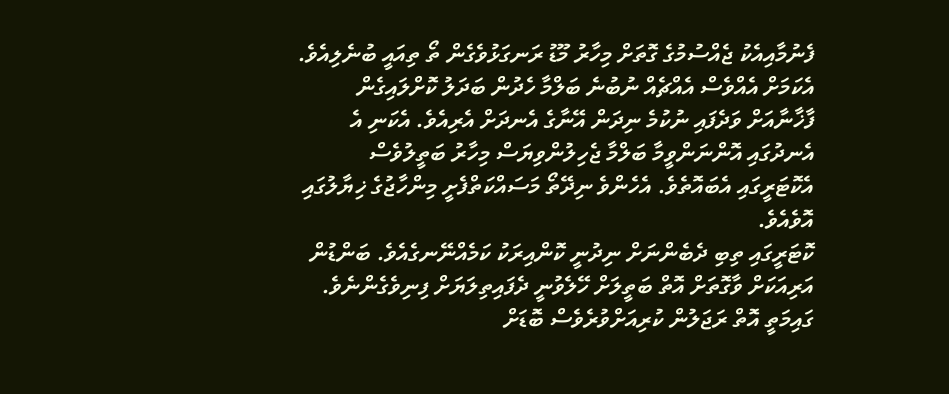ފެނުމާއިއެކު ޖެއްސުމުގެ ގޮތަށް މިހާރު މޫޑު ރަނގަޅުވެގެން ތޯ ތިއައީ ބުނެލިއެވެ. އެކަމަށް އެއްވެސް އެއްޗެއް ނުބުނެ ބަލްމާ ހެދުން ބަދަލު ކޮށްލައިގެން ފާޚާނާއަށް ވަދެފައި ނުކުމެ ނިދަން އޭނާގެ އެނދަށް އެރިއެވެ. އެކަނި އެ އެނދުގައި އޮންނަންވީމާ ބަލްމާ ޖެހިލުންވިޔަސް މިހާރު ބަތީލުވެސް އެކޮޓަރީގައި އެބައޮތެވެ. އެހެންވެ ނިދޭތޯ މަސައްކަތްފެށީ މިންހާޖުގެ ޚިޔާލުގައި އޮވެއެވެ.
ކޮޓަރީގައި ތިބި ދެބެންނަށް ނިދުނީ ކޮންއިރަކު ކަމެއްނޭނގެއެވެ. ބަންޑުން އަރިއަކަށް ވާގޮތަށް އޮތް ބަތީލަށް ހޭލެވުނީ ދެފައިތިލަޔަށް ފިނިވެގެންނެވެ. ގައިމަތީ އޮތް ރަޖަލުން ކުރިއަށްވުރެވެސް ބޮޑަށް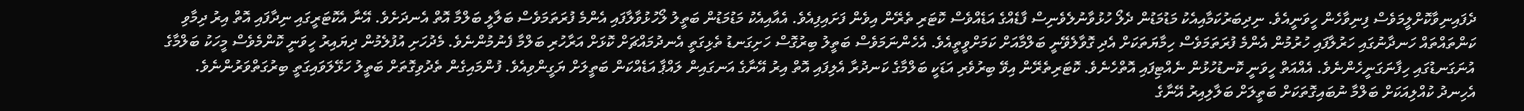ދެފައިނިވާކޮށްލީމަވެސް ފިނިވާހެން ހީވަނީއެވެ. ނިދިބަރުކަމާއިއެކު މަޑުމަޑުން ދެލޯ ހުޅުވާނުލެވެނިސް ފާޑެއްގެ އަޑެއްވެސް ކޮޓަރި ތެރޭން އިވެން ފަށައިފިއެވެ. އެއާއިއެކު މަޑުމަޑުން ބަތީލު ލޯހުޅުވާލާފައި އެންމެ ފުރަތަމަވެސް ބަލާލީ ބަލްމާ އޮތް އެނދަށެވެ. އޭނާ އެކޮޓަރީގައި ނިދާފައި އޮތް އިރު ދިމާވި ކަންތައްތައް ހަނދާނުގައި ހަރުލާފައި ހުރުމުން އެންމެ ފުރަތަމަވެސް ހިމާޔަތަކަށް އެދި ގޮވާލެވޭނީ ބަލްމާއަށް ކަމަށްވީތީއެވެ. އެހެންނަމަވެސް ބަތީލު ބިރުގޮސް ހަށިގަނޑު ތެޅިގަތީ އެނދުމައްޗަށް ކޮޅަށް އަރާހުރި ބަލްމާ ފެނުމުންނެވެ. މެދުހަށި އުފުލެމުން ދިޔައިރު ހީވަނީ ކޮންމެވެސް މީހަކު ބަލްމާގެ އުނަގަނޑުގައި ހިފާނަގަނީހެންނެވެ. އެއްއަތް ހީވަނީ ކޮނޑުހުޅުން ނެއްޓިފައި އޮތްހެނެވެ. ކޮޓަރިތެރޭން އިވޭ ބިރުވެރި އަޑަކީ ބަލްމާގެ ކަނދުރާ އެލިފައި އޮތް އިރު އޭނާގެ އަނގައިން ލައްޕާ އަޑެއްކަން ބަތީލަށް ޔަގީންވިއެވެ. ފުންމައިގެން ތެދުވިގޮތަށް ބަތީލު ހަޅޭލަވައިގަތީ ބިރުގަތްވަރުންނެވެ. އެހިނދު ކުއްލިއަކަށް ބަލްމާ ނުބައިގޮތަކަށް ބަތީލަށް ބަލާލިއިރު އޭނާގެ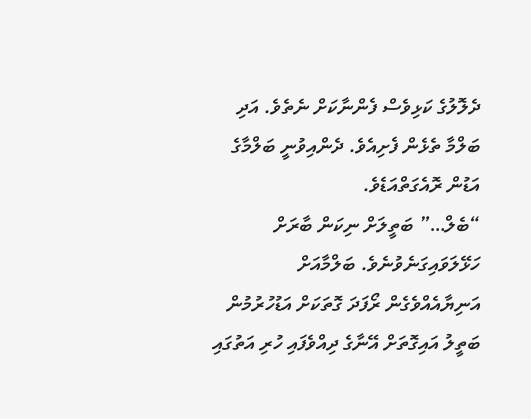ދެލޮލުގެ ކަޅިވެސް ފެންނާކަށް ނެތެވެ. އަދި ބަލްމާ ތެޅެން ފެށިއެވެ. ދެންއިވުނީ ބަލްމާގެ އަޑުން ރޮއެގަތްއަޑެވެ.
“ބެލް…” ބަތީލަށް ނިކަން ބާރަށް ހަޅޭލަވައިގަނެވުނެވެ. ބަލްމާއަށް އަނިޔާއެއްވެގެން ރޯފަދަ ގޮތަކަށް އަޑުހުރުމުން ބަތީލު އައިގޮތަށް އޭނާގެ ދިއްވެފައި ހުރި އަތުގައި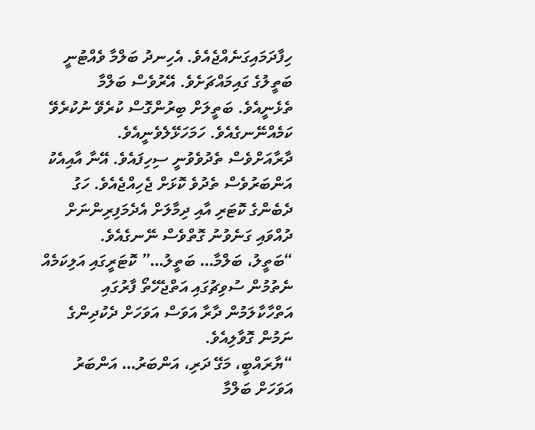ހިފާދަމައިގަނެއްޖެއެވެ. އެހިނދު ބަލްމާ ވެއްޓުނީ ބަތީލުގެ ގައިމައްޗަށެވެ. އޭރުވެސް ބަލްމާ ތެޅެނީއެވެ. ބަތީލަށް ބިރުންގޮސް ކުރެވޭ ނުކުރެވޭ ކަމެއްނޭނގެއެވެ. ހަމަހަޅޭލެވެނީއެވެ.
ދާރާއަށްވެސް ތެދުވެވުނީ ސިހިފައެވެ. އޭނާ އާއިއެކު އަންބަރުވެސް ތެދުވެ ކޮޅަށް ޖެހިއްޖެއެވެ. ހަގު ދެބެންގެ ކޮޓަރި އާއި ދިމާލަށް އެދެމަފިރިންނަށް ދުއްވައި ގަނެވުނު ގޮތްވެސް ނޭނގެއެވެ.
“ބަތީލު، ބަލްމާ… ބަތީލު…” ކޮޓަރީގައި އަލިކަމެއް ނެތުމުން ސުވިޗުގައި އަތްޖެހޭތޯ ފާރުގައި އަތްހާކާލަމުން ދާރާ އަވަސް އަވަހަށް ދެކުދިންގެ ނަމުން ގޮވާލިއެވެ.
“ޔާރައްބީ، މަގޭ ދަރި، އަންބަރު… އަންބަރު އަވަހަށް ބަލްމާ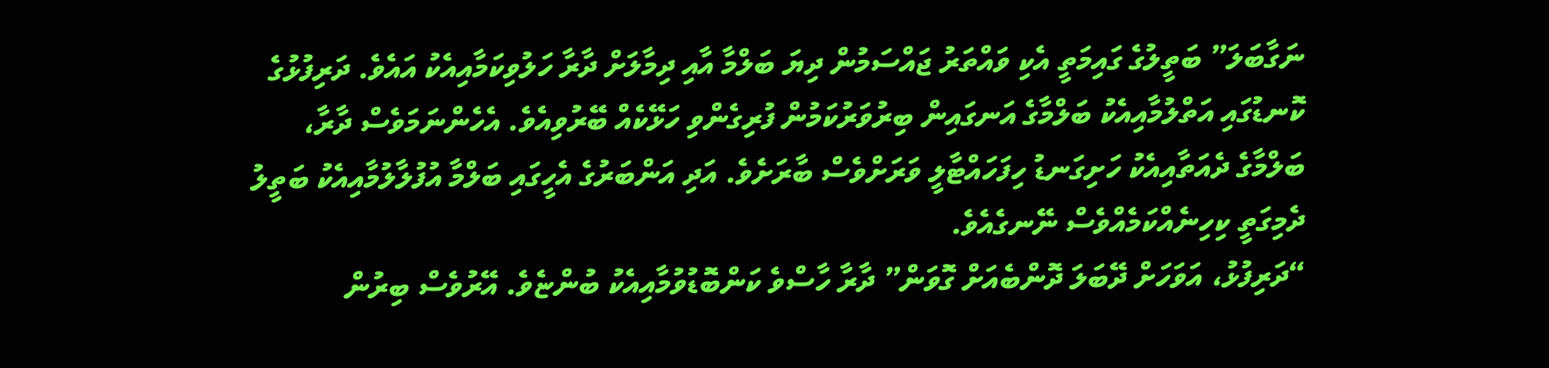ނަގާބަލަ” ބަތީލުގެ ގައިމަތީ އެކި ވައްތަރު ޖައްސަމުން ދިޔަ ބަލްމާ އާއި ދިމާލަށް ދާރާ ހަލުވިކަމާއިއެކު އައެވެ. ދަރިފުޅުގެ ކޮނޑުގައި އަތްލުމާއިއެކު ބަލްމާގެ އަނގައިން ބިރުވަރުކަމުން ފުރިގެންވި ހަޅޭކެއް ބޭރުވިއެވެ. އެހެންނަމަވެސް ދާރާ، ބަލްމާގެ ދެއަތާއިއެކު ހަށިގަނޑު ހިފަހައްޓާލީ ވަރަށްވެސް ބާރަށެވެ. އަދި އަންބަރުގެ އެހީގައި ބަލްމާ އުފުލާލުމާއިއެކު ބަތީލު ދެމިގަތީ ކިހިނެއްކަމެއްވެސް ނޭނގެއެވެ.
“ދަރިފުޅު، އަވަހަށް ދޭބަލަ ދޮންބެއަށް ގޮވަން” ދާރާ ހާސްވެ ކަންބޮޑުވުމާއިއެކު ބުންޏެވެ. އޭރުވެސް ބިރުން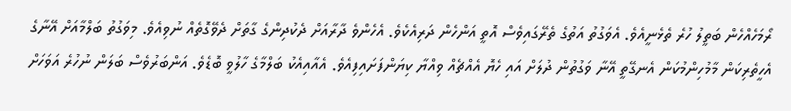ރޯމަހެއްހެން ބަތީލު ހުރެ ތެޅެނީއެވެ. އެވަގުތު އަތުގެ ތެރޭގައިވެސް އޮތީ އަންހެން ދަރިއެކެވެ. އެހެންވެ ދާރާއަށް ދެކުދިންގެ ގާތަށް ދެވޭގޮތެއް ނުވިއެވެ. މިވަގުތު ބަލްމާއަށް އޭނާގެ އެހީތެރިކަން މާމުހިންމުކަން އެނގޭތީ އޭނާ ވަގުތުން ދުލަށް އައި ހެޔޮ އެއްޗެއް ވިއްޔާ ކިޔަންފަށައިފިއެވެ. އެއާއިއެކު ބަލްމާގެ ހާލުވީ ބޮޑެވެ. އަންބަރުވެސް ބަލަން ނުހުރެ އަވަހަށް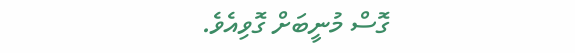ގޮސް މުނީބަށް ގޮވިއެވެ.